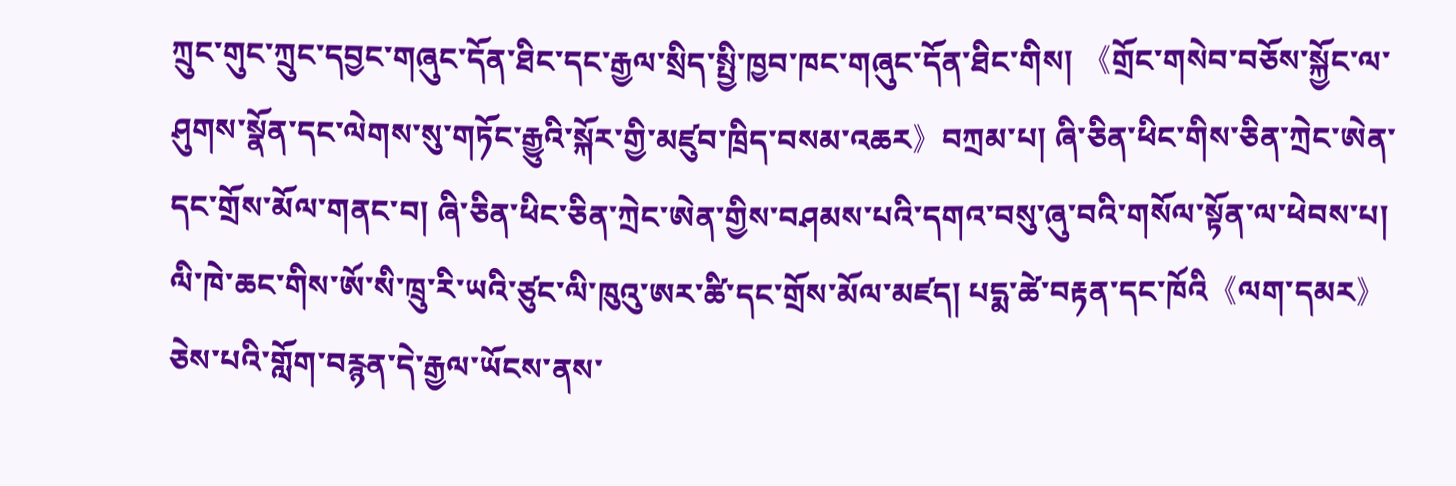ཀྲུང་གུང་ཀྲུང་དབྱང་གཞུང་དོན་ཐིང་དང་རྒྱལ་སྲིད་སྤྱི་ཁྱབ་ཁང་གཞུང་དོན་ཐིང་གིས། 《གྲོང་གསེབ་བཅོས་སྐྱོང་ལ་ཤུགས་སྣོན་དང་ལེགས་སུ་གཏོང་རྒྱུའི་སྐོར་གྱི་མཛུབ་ཁྲིད་བསམ་འཆར》བཀྲམ་པ། ཞི་ཅིན་ཕིང་གིས་ཅིན་ཀྲེང་ཨེན་དང་གྲོས་མོལ་གནང་བ། ཞི་ཅིན་ཕིང་ཅིན་ཀྲེང་ཨེན་གྱིས་བཤམས་པའི་དགའ་བསུ་ཞུ་བའི་གསོལ་སྟོན་ལ་ཕེབས་པ། ལི་ཁེ་ཆང་གིས་ཨོ་སི་ཁྲུ་རི་ཡའི་ཙུང་ལི་ཁུའུ་ཨར་ཚི་དང་གྲོས་མོལ་མཛད། པདྨ་ཚེ་བརྟན་དང་ཁོའི《ལག་དམར》ཅེས་པའི་གློག་བརྙན་དེ་རྒྱལ་ཡོངས་ནས་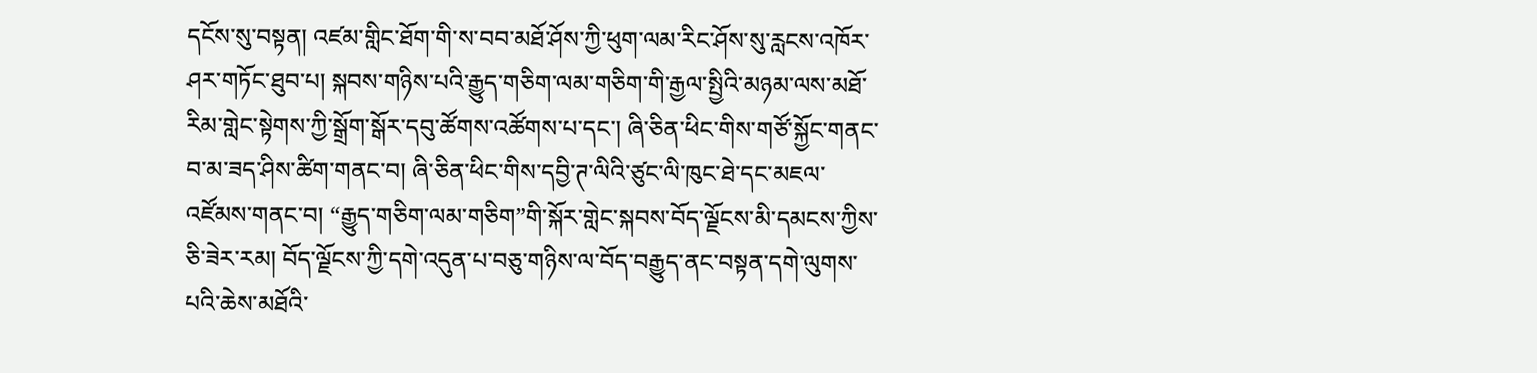དངོས་སུ་བསྟན། འཛམ་གླིང་ཐོག་གི་ས་བབ་མཐོ་ཤོས་ཀྱི་ཕུག་ལམ་རིང་ཤོས་སུ་རླངས་འཁོར་ཤར་གཏོང་ཐུབ་པ། སྐབས་གཉིས་པའི་རྒྱུད་གཅིག་ལམ་གཅིག་གི་རྒྱལ་སྤྱིའི་མཉམ་ལས་མཐོ་རིམ་གླེང་སྟེགས་ཀྱི་སྒྲོག་སྒོར་དབུ་ཚོགས་འཚོགས་པ་དང་། ཞི་ཅིན་ཕིང་གིས་གཙོ་སྐྱོང་གནང་བ་མ་ཟད་ཤིས་ཚིག་གནང་བ། ཞི་ཅིན་ཕིང་གིས་དབྱི་ཊ་ལིའི་ཙུང་ལི་ཁུང་ཐེ་དང་མཇལ་འཛོམས་གནང་བ། “རྒྱུད་གཅིག་ལམ་གཅིག”གི་སྐོར་གླེང་སྐབས་བོད་ལྗོངས་མི་དམངས་ཀྱིས་ཅི་ཟེར་རམ། བོད་ལྗོངས་ཀྱི་དགེ་འདུན་པ་བཅུ་གཉིས་ལ་བོད་བརྒྱུད་ནང་བསྟན་དགེ་ལུགས་པའི་ཆེས་མཐོའི་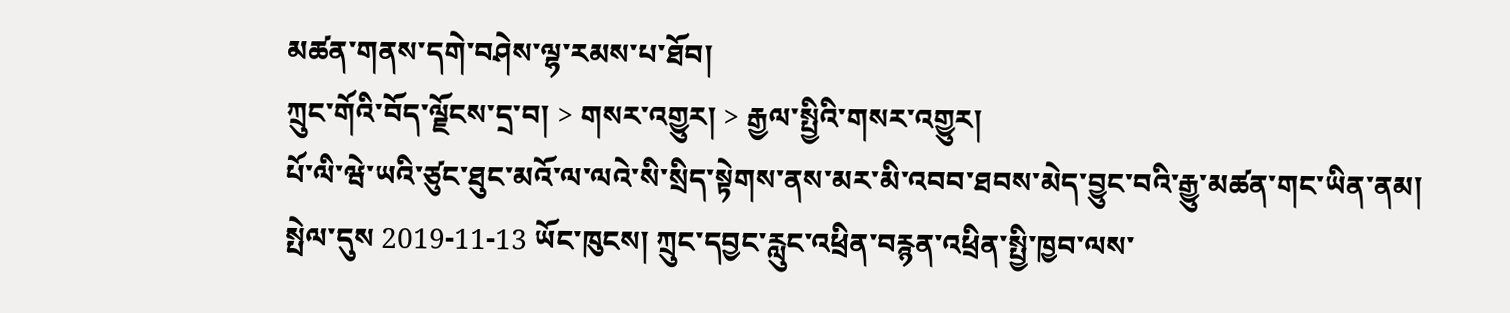མཚན་གནས་དགེ་བཤེས་ལྷ་རམས་པ་ཐོབ།
ཀྲུང་གོའི་བོད་ལྗོངས་དྲ་བ། > གསར་འགྱུར། > རྒྱལ་སྤྱིའི་གསར་འགྱུར།
པོ་ལི་ཝེ་ཡའི་ཙུང་ཐུང་མའོ་ལ་ལའེ་སི་སྲིད་སྟེགས་ནས་མར་མི་འབབ་ཐབས་མེད་བྱུང་བའི་རྒྱུ་མཚན་གང་ཡིན་ནམ།
སྤེལ་དུས 2019-11-13 ཡོང་ཁུངས། ཀྲུང་དབྱང་རླུང་འཕྲིན་བརྙན་འཕྲིན་སྤྱི་ཁྱབ་ལས་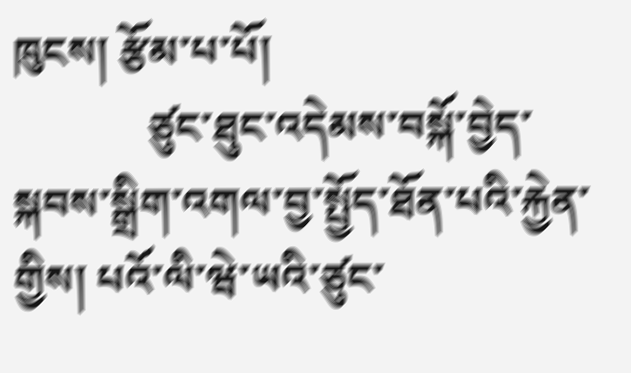ཁུངས། རྩོམ་པ་པོ།
             ཙུང་ཐུང་འདེམས་བསྐོ་བྱེད་སྐབས་སྒྲིག་འགལ་བྱ་སྤྱོད་ཐོན་པའི་རྐྱེན་གྱིས། པའོ་ལི་ཝེ་ཡའི་ཙུང་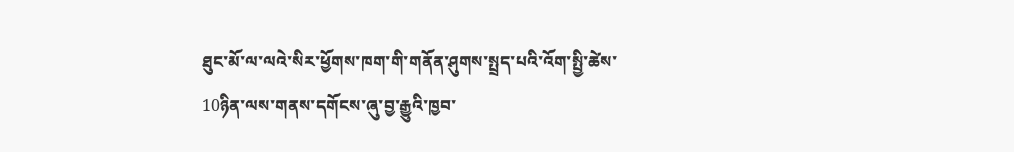ཐུང་མོ་ལ་ལའེ་སིར་ཕྱོགས་ཁག་གི་གནོན་ཤུགས་སྤྲད་པའི་འོག་སྤྱི་ཚེས་10ཉིན་ལས་གནས་དགོངས་ཞུ་བྱ་རྒྱུའི་ཁྱབ་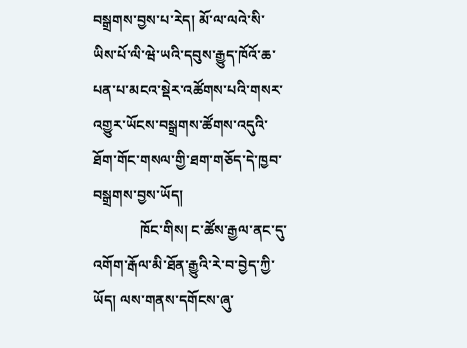བསྒྲགས་བྱས་པ་རེད། མོ་ལ་ལའེ་སི་ཡིས་པོ་ལི་ཝེ་ཡའི་དབུས་རྒྱུད་ཁོའོ་ཆ་པན་པ་མངའ་སྡེར་འཚོགས་པའི་གསར་འགྱུར་ཡོངས་བསྒྲགས་ཚོགས་འདུའི་ཐོག་གོང་གསལ་གྱི་ཐག་གཅོད་དེ་ཁྱབ་བསྒྲགས་བྱས་ཡོད།
             ཁོང་གིས། ང་ཚོས་རྒྱལ་ནང་དུ་འགོག་རྒོལ་མི་ཐོན་རྒྱུའི་རེ་བ་བྱེད་ཀྱི་ཡོད། ལས་གནས་དགོངས་ཞུ་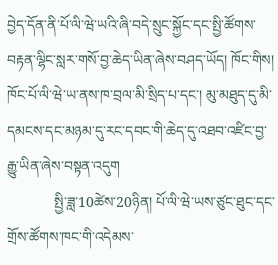བྱེད་དོན་ནི་པོ་ལི་ཝེ་ཡའི་ཞི་བདེ་སྲུང་སྐྱོང་དང་སྤྱི་ཚོགས་བརྟན་ལྷིང་སླར་གསོ་བྱ་ཆེད་ཡིན་ཞེས་བཤད་ཡོད། ཁོང་གིས། ཁོང་པོ་ལི་ཝེ་ཡ་ནས་ཁ་བྲལ་མི་སྲིད་པ་དང་། མུ་མཐུད་དུ་མི་དམངས་དང་མཉམ་དུ་རང་དབང་གི་ཆེད་དུ་འཐབ་འཛིང་བྱ་རྒྱུ་ཡིན་ཞེས་བསྟན་འདུག
             སྤྱི་ཟླ་10ཚེས་20ཉིན། པོ་ལི་ཝེ་ཡས་ཙུང་ཐུང་དང་གྲོས་ཚོགས་ཁང་གི་འདེམས་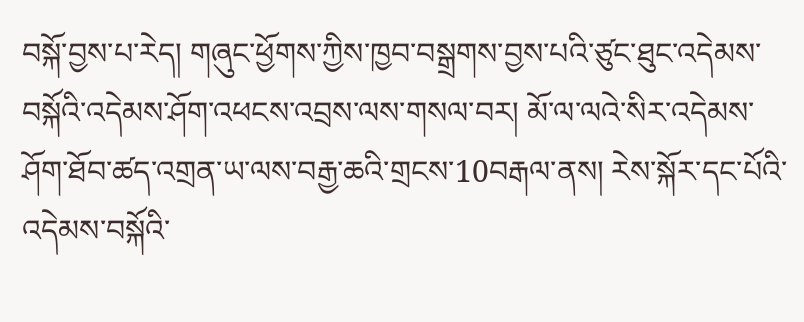བསྐོ་བྱས་པ་རེད། གཞུང་ཕྱོགས་ཀྱིས་ཁྱབ་བསྒྲགས་བྱས་པའི་ཙུང་ཐུང་འདེམས་བསྐོའི་འདེམས་ཤོག་འཕངས་འབྲས་ལས་གསལ་བར། མོ་ལ་ལའེ་སིར་འདེམས་ཤོག་ཐོབ་ཚད་འགྲན་ཡ་ལས་བརྒྱ་ཆའི་གྲངས་10བརྒལ་ནས། རེས་སྐོར་དང་པོའི་འདེམས་བསྐོའི་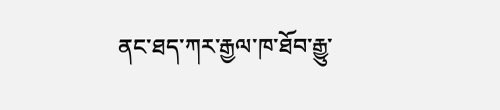ནང་ཐད་ཀར་རྒྱལ་ཁ་ཐོབ་རྒྱུ་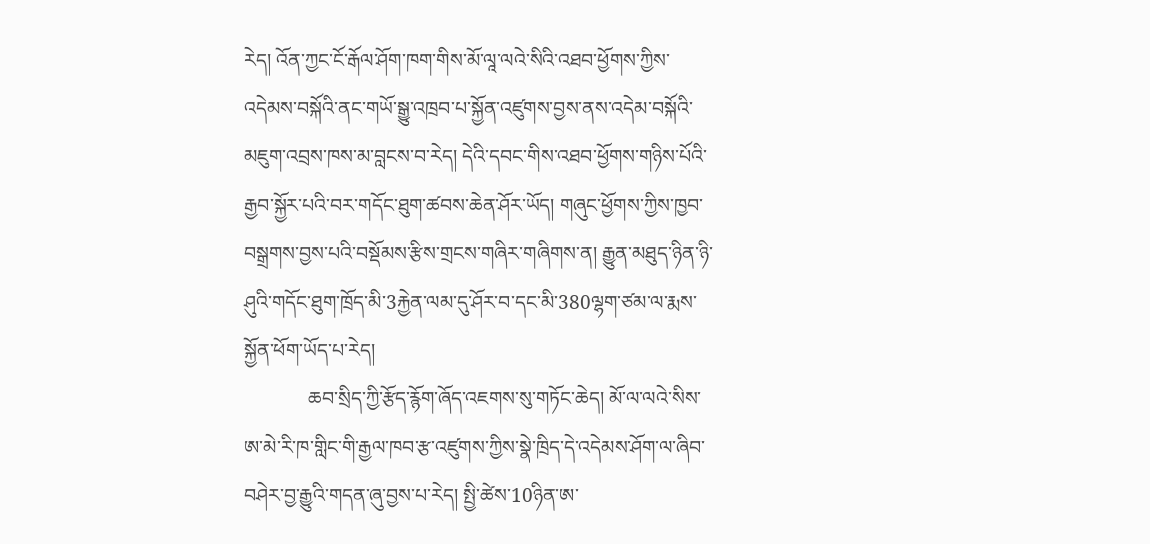རེད། འོན་ཀྱང་ངོ་རྒོལ་ཤོག་ཁག་གིས་མོ་ལཱ་ལའེ་སིའི་འཐབ་ཕྱོགས་ཀྱིས་འདེམས་བསྐོའི་ནང་གཡོ་སྒྱུ་འཁྲབ་པ་སྐྱོན་འཛུགས་བྱས་ནས་འདེམ་བསྐོའི་མཇུག་འབྲས་ཁས་མ་བླངས་བ་རེད། དེའི་དབང་གིས་འཐབ་ཕྱོགས་གཉིས་པོའི་རྒྱབ་སྐྱོར་པའི་བར་གདོང་ཐུག་ཚབས་ཆེན་ཤོར་ཡོད། གཞུང་ཕྱོགས་ཀྱིས་ཁྱབ་བསྒྲགས་བྱས་པའི་བསྡོམས་རྩིས་གྲངས་གཞིར་གཞིགས་ན། རྒྱུན་མཐུད་ཉིན་ཉི་ཤུའི་གདོང་ཐུག་ཁྲོད་མི་3རྐྱེན་ལམ་དུ་ཤོར་བ་དང་མི་380ལྷག་ཙམ་ལ་རྨས་སྐྱོན་ཕོག་ཡོད་པ་རེད།
             ཆབ་སྲིད་ཀྱི་རྩོད་རྙོག་ཞོད་འཇགས་སུ་གཏོང་ཆེད། མོ་ལ་ལའེ་སིས་ཨ་མེ་རི་ཁ་གླིང་གི་རྒྱལ་ཁབ་རྩ་འཛུགས་ཀྱིས་སྣེ་ཁྲིད་དེ་འདེམས་ཤོག་ལ་ཞིབ་བཤེར་བྱ་རྒྱུའི་གདན་ཞུ་བྱས་པ་རེད། སྤྱི་ཚེས་10ཉིན་ཨ་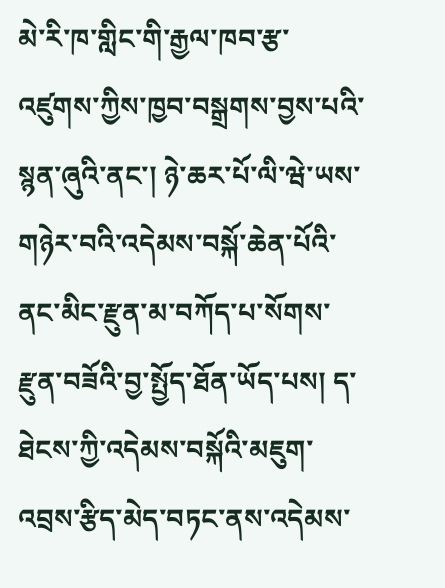མེ་རི་ཁ་གླིང་གི་རྒྱལ་ཁབ་རྩ་འཛུགས་ཀྱིས་ཁྱབ་བསྒྲགས་བྱས་པའི་སྙན་ཞུའི་ནང་། ཉེ་ཆར་པོ་ལི་ཝེ་ཡས་གཉེར་བའི་འདེམས་བསྐོ་ཆེན་པོའི་ནང་མིང་རྫུན་མ་བཀོད་པ་སོགས་རྫུན་བཟོའི་བྱ་སྤྱོད་ཐོན་ཡོད་པས། ད་ཐེངས་ཀྱི་འདེམས་བསྐོའི་མཇུག་འབྲས་རྩིད་མེད་བཏང་ནས་འདེམས་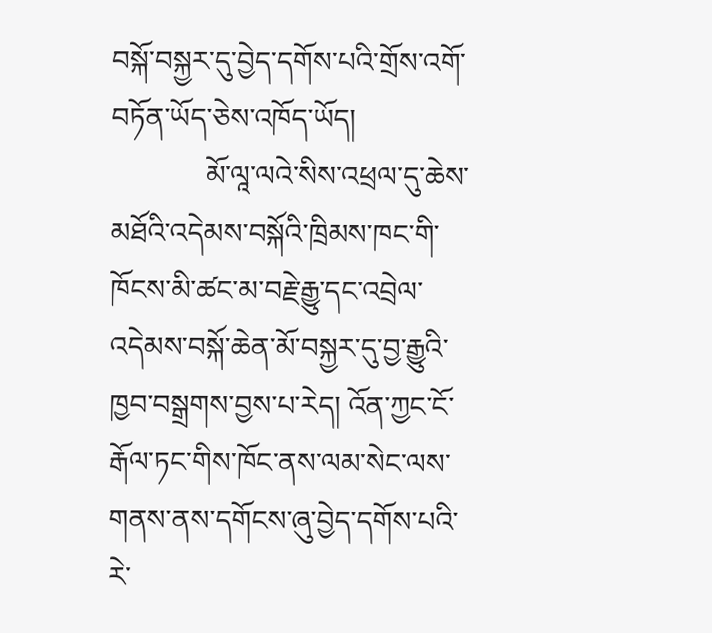བསྐོ་བསྐྱར་དུ་བྱེད་དགོས་པའི་གྲོས་འགོ་བཏོན་ཡོད་ཅེས་འཁོད་ཡོད།
             མོ་ལཱ་ལའེ་སིས་འཕྲལ་དུ་ཆེས་མཐོའི་འདེམས་བསྐོའི་ཁྲིམས་ཁང་གི་ཁོངས་མི་ཚང་མ་བརྗེ་རྒྱུ་དང་འབྲེལ་འདེམས་བསྐོ་ཆེན་མོ་བསྐྱར་དུ་བྱ་རྒྱུའི་ཁྱབ་བསྒྲགས་བྱས་པ་རེད། འོན་ཀྱང་ངོ་རྒོལ་ཏང་གིས་ཁོང་ནས་ལམ་སེང་ལས་གནས་ནས་དགོངས་ཞུ་བྱེད་དགོས་པའི་རེ་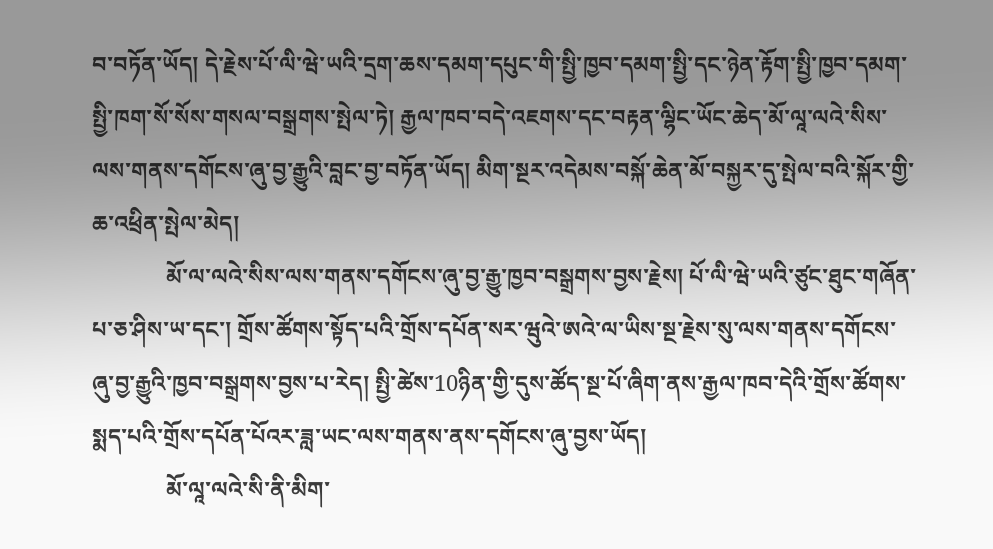བ་བཏོན་ཡོད། དེ་རྗེས་པོ་ལི་ཝེ་ཡའི་དྲག་ཆས་དམག་དཔུང་གི་སྤྱི་ཁྱབ་དམག་སྤྱི་དང་ཉེན་རྟོག་སྤྱི་ཁྱབ་དམག་སྤྱི་ཁག་སོ་སོས་གསལ་བསྒྲགས་སྤེལ་ཏེ། རྒྱལ་ཁབ་བདེ་འཇགས་དང་བརྟན་ལྷིང་ཡོང་ཆེད་མོ་ལཱ་ལའེ་སིས་ལས་གནས་དགོངས་ཞུ་བྱ་རྒྱུའི་བླང་བྱ་བཏོན་ཡོད། མིག་སྔར་འདེམས་བསྐོ་ཆེན་མོ་བསྐྱར་དུ་སྤེལ་བའི་སྐོར་གྱི་ཆ་འཕྲིན་སྤེལ་མེད།
             མོ་ལ་ལའེ་སིས་ལས་གནས་དགོངས་ཞུ་བྱ་རྒྱུ་ཁྱབ་བསྒྲགས་བྱས་རྗེས། པོ་ལི་ཝེ་ཡའི་ཙུང་ཐུང་གཞོན་པ་ཅ་ཤིས་ཡ་དང་། གྲོས་ཚོགས་སྟོད་པའི་གྲོས་དཔོན་སར་ཝུའེ་ཨའེ་ལ་ཡིས་སྔ་རྗེས་སུ་ལས་གནས་དགོངས་ཞུ་བྱ་རྒྱུའི་ཁྱབ་བསྒྲགས་བྱས་པ་རེད། སྤྱི་ཚེས་10ཉིན་གྱི་དུས་ཚོད་སྔ་པོ་ཞིག་ནས་རྒྱལ་ཁབ་དེའི་གྲོས་ཚོགས་སྨད་པའི་གྲོས་དཔོན་པོའར་ཟླ་ཡང་ལས་གནས་ནས་དགོངས་ཞུ་བྱས་ཡོད།
             མོ་ལཱ་ལའེ་སི་ནི་མིག་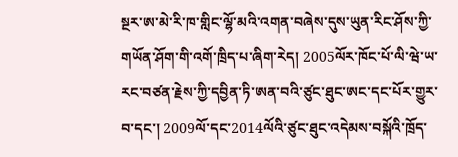སྔར་ཨ་མེ་རི་ཁ་གླིང་ལྷོ་མའི་འགན་བཞེས་དུས་ཡུན་རིང་ཤོས་ཀྱི་གཡོན་ཤོག་གི་འགོ་ཁྲིད་པ་ཞིག་རེད། 2005ལོར་ཁོང་པོ་ལི་ཝེ་ཡ་རང་བཙན་རྗེས་ཀྱི་དབྱིན་ཏི་ཨན་བའི་ཙུང་ཐུང་ཨང་དང་པོར་གྱུར་བ་དང་། 2009ལོ་དང་2014ལོའི་ཙུང་ཐུང་འདེམས་བསྐོའི་ཁྲོད་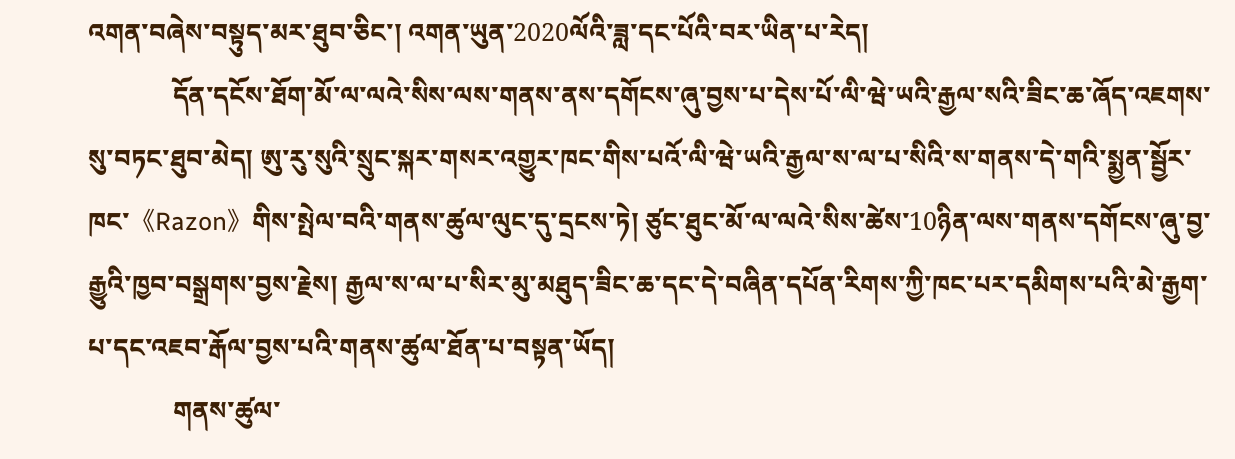འགན་བཞེས་བསྟུད་མར་ཐུབ་ཅིང་། འགན་ཡུན་2020ལོའི་ཟླ་དང་པོའི་བར་ཡིན་པ་རེད།
             དོན་དངོས་ཐོག་མོ་ལ་ལའེ་སིས་ལས་གནས་ནས་དགོངས་ཞུ་བྱས་པ་དེས་པོ་ལི་ཝེ་ཡའི་རྒྱལ་སའི་ཟིང་ཆ་ཞོད་འཇགས་སུ་བཏང་ཐུབ་མེད། ཨུ་རུ་སུའི་སྲུང་སྐར་གསར་འགྱུར་ཁང་གིས་པའོ་ལི་ཝེ་ཡའི་རྒྱལ་ས་ལ་པ་སིའི་ས་གནས་དེ་གའི་སྨྱན་སྦྱོར་ཁང་《Razon》གིས་སྤེལ་བའི་གནས་ཚུལ་ལུང་དུ་དྲངས་ཏེ། ཙུང་ཐུང་མོ་ལ་ལའེ་སིས་ཚེས་10ཉིན་ལས་གནས་དགོངས་ཞུ་བྱ་རྒྱུའི་ཁྱབ་བསྒྲགས་བྱས་རྗེས། རྒྱལ་ས་ལ་པ་སིར་མུ་མཐུད་ཟིང་ཆ་དང་དེ་བཞིན་དཔོན་རིགས་ཀྱི་ཁང་པར་དམིགས་པའི་མེ་རྒྱག་པ་དང་འཇབ་རྒོལ་བྱས་པའི་གནས་ཚུལ་ཐོན་པ་བསྟན་ཡོད།
             གནས་ཚུལ་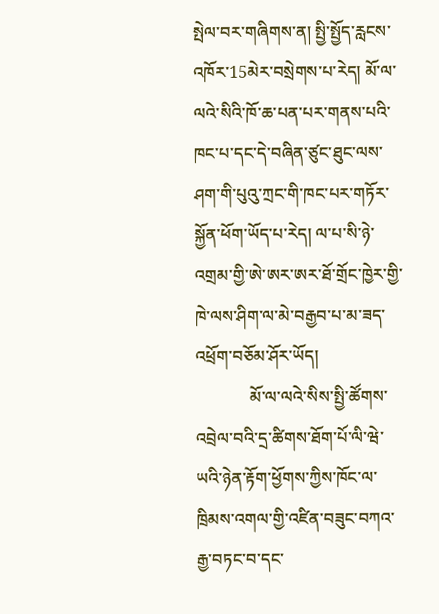སྤེལ་བར་གཞིགས་ན། སྤྱི་སྤྱོད་རླངས་འཁོར་15མེར་བསྲེགས་པ་རེད། མོ་ལ་ལའེ་སིའི་ཁོ་ཆ་པན་པར་གནས་པའི་ཁང་པ་དང་དེ་བཞིན་ཙུང་ཐུང་ལས་ཤག་གི་པུའུ་ཀྲང་གི་ཁང་པར་གཏོར་སྐྱོན་ཕོག་ཡོད་པ་རེད། ལ་པ་སི་ཉེ་འགྲམ་གྱི་ཨེ་ཨར་ཨར་ཐོ་གྲོང་ཁྱེར་གྱི་ཁེ་ལས་ཤིག་ལ་མེ་བརྒྱབ་པ་མ་ཟད་འཕྲོག་བཅོམ་ཤོར་ཡོད།
             མོ་ལ་ལའེ་སིས་སྤྱི་ཚོགས་འབྲེལ་བའི་དྲ་ཚིགས་ཐོག་པོ་ལི་ཝེ་ཡའི་ཉེན་རྟོག་ཕྱོགས་ཀྱིས་ཁོང་ལ་ཁྲིམས་འགལ་གྱི་འཛིན་བཟུང་བཀའ་རྒྱ་བཏང་བ་དང་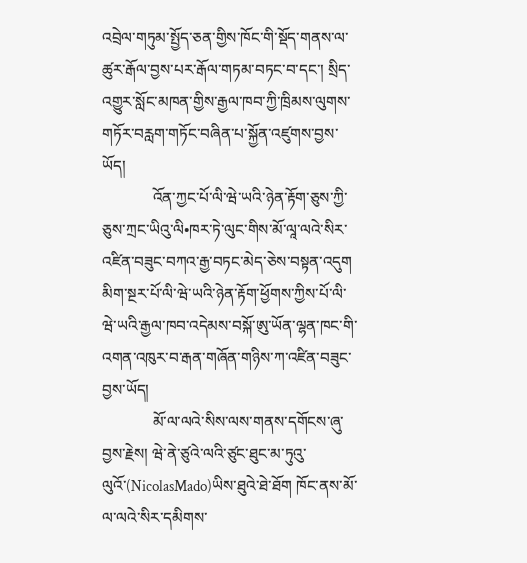འབྲེལ་གཏུམ་སྤྱོད་ཅན་གྱིས་ཁོང་གི་སྡོད་གནས་ལ་ཚུར་རྒོལ་བྱས་པར་རྒོལ་གཏམ་བཏང་བ་དང་། སྲིད་འགྱུར་སློང་མཁན་གྱིས་རྒྱལ་ཁབ་ཀྱི་ཁྲིམས་ལུགས་གཏོར་བརླག་གཏོང་བཞིན་པ་སྐྱོན་འཛུགས་བྱས་ཡོད།
             འོན་ཀྱང་པོ་ལི་ཝེ་ཡའི་ཉེན་རྟོག་ཅུས་ཀྱི་ཅུས་ཀྲང་ཡིའུ་ལི•ཁར་ཏེ་ལུང་གིས་མོ་ལཱ་ལའེ་སིར་འཛིན་བཟུང་བཀའ་རྒྱ་བཏང་མེད་ཅེས་བསྟན་འདུག མིག་སྔར་པོ་ལི་ཝེ་ཡའི་ཉེན་རྟོག་ཕྱོགས་ཀྱིས་པོ་ལི་ཝེ་ཡའི་རྒྱལ་ཁབ་འདེམས་བསྐོ་ཨུ་ཡོན་ལྷན་ཁང་གི་འགན་འཁུར་བ་རྒན་གཞོན་གཉིས་ཀ་འཛིན་བཟུང་བྱས་ཡོད།
             མོ་ལ་ལའེ་སིས་ལས་གནས་དགོངས་ཞུ་བྱས་རྗེས། ཝེ་ནེ་ཙུའེ་ལའི་ཙུང་ཐུང་མ་ཏུའུ་ལུའོ་(NicolasMado)ཡིས་ཐུའེ་ཐེ་ཐོག ཁོང་ནས་མོ་ལ་ལའེ་སིར་དམིགས་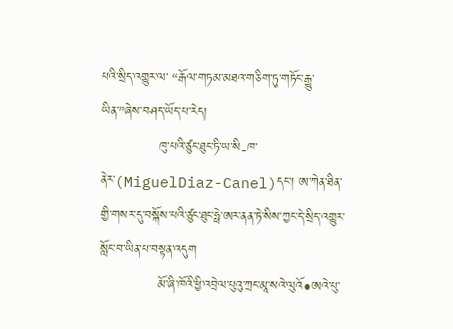པའི་སྲིད་འགྱུར་ལ་ “རྒོལ་གཏམ་མཐའ་གཅིག་ཏུ་གཏོང་རྒྱུ་ཡིན་”ཞེས་བཤད་ཡོད་པ་རེད།
             ཁུ་པའི་ཙུང་ཐུང་ཏི་ཡ་སི-ཁ་ནེར་(MiguelDiaz-Canel)དང་། ཨ་ཀེན་ཐིན་གྱི་གསར་དུ་བསྐོས་པའི་ཙུང་ཐུང་ཧྥེ་ཨར་ནན་ཏེ་སིས་ཀྱང་དེ་སྲིད་འགྱུར་སློང་བ་ཡིན་པ་བསྟན་འདུག
             མོ་ཞི་ཁོའི་ཕྱི་འབྲེལ་པུའུ་ཀྲང་མཱ་སའེ་ལུའོ•ཨའེ་པུ་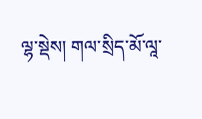ལྷ་སྡེས། གལ་སྲིད་མོ་ལཱ་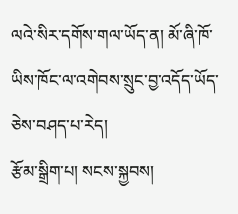ལའེ་སིར་དགོས་གལ་ཡོད་ན། མོ་ཞི་ཁོ་ཡིས་ཁོང་ལ་འགེབས་སྲུང་བྱ་འདོད་ཡོད་ཅེས་བཤད་པ་རེད།
རྩོམ་སྒྲིག་པ། སངས་སྐྱབས།